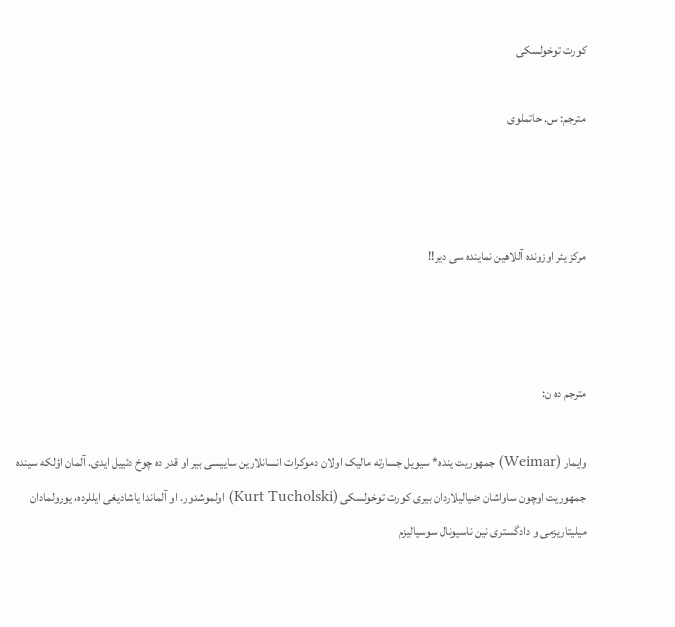کورت توخولسکی

مترجم: س. حاتملوی



مرکز یئر اوزونده آللاهین نماینده سی دیر!!



مترجم ده ن:

وایمار (Weimar) جمهوریت ینده* سیویل جسارته مالیک اولان دموکرات انسانلارین ساییسی بیر او قدر ده چوخ دئییل ایدی. آلمان اؤلکه سینده جمهوریت اوچون ساواشان ضیالیلاردان بیری کورت توخولسکی (Kurt Tucholski) اولموشدور. او آلماندا یاشادیغی ایللرده، یورولمادان میلیتاریزمی و دادگستری نین ناسیونال سوسیالیزم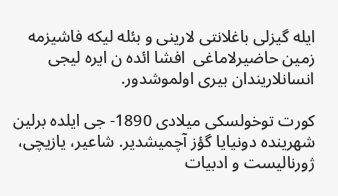ایله گیزلی باغلانتی لارینی و بئله لیکه فاشیزمه زمین حاضیرلاماغی  افشا ائده ن ایره لیجی انسانلاریندان بیری اولموشدور.

کورت توخولسکی میلادی 1890- جی ایلده برلین شهرینده دونیایا گؤز آچمیشدیر. شاعیر، یازیچی، ژورنالیست و ادبیات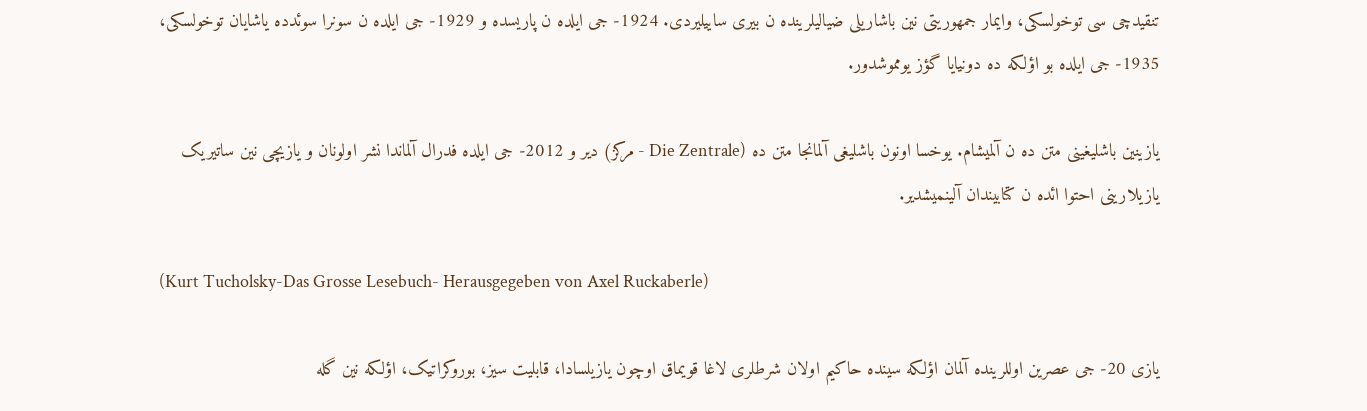تنقیدچی سی توخولسکی، وایمار جمهوریتی نین باشاریلی ضیالیلرینده ن بیری ساییلیردی. 1924- جی ایلده ن پاریسده و 1929- جی ایلده ن سونرا سوئدده یاشایان توخولسکی، 1935- جی ایلده بو اؤلکه ده دونیایا گؤز یومموشدور.

یازینین باشلیغینی متن ده ن آلمیشام. یوخسا اونون باشلیغی آلمانجا متن ده (Die Zentrale - مرکز) دیر و 2012- جی ایلده فدرال آلماندا نشر اولونان و یازیچی نین ساتیریک یازیلارینی احتوا ائده ن کتابیندان آلینمیشدیر.

(Kurt Tucholsky-Das Grosse Lesebuch- Herausgegeben von Axel Ruckaberle)

یازی 20- جی عصرین اوللرینده آلمان اؤلکه سینده حاکیم اولان شرطلری لاغا قویماق اوچون یازیلسادا، قابلیت سیز، بوروکراتیک، اؤلکه نین گله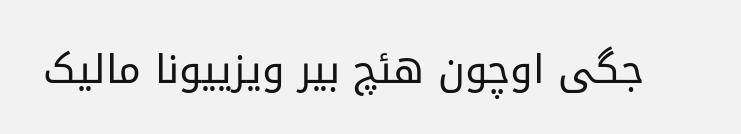جگی اوچون هئچ بیر ویزییونا مالیک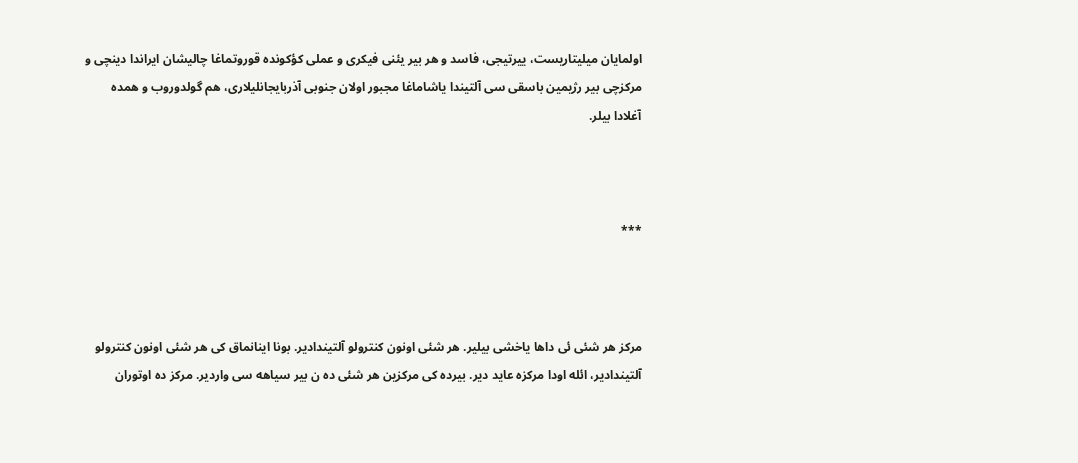اولمایان میلیتاریست، ییرتیجی، فاسد و هر بیر یئنی فیکری و عملی کؤکونده قوروتماغا چالیشان ایراندا دینچی و مرکزچی بیر رژیمین باسقی سی آلتیندا یاشاماغا مجبور اولان جنوبی آذربایجانلیلاری، هم گولدوروب و همده آغلادا بیلر.



***



مرکز هر شئی ئی داها یاخشی بیلیر. هر شئی اونون کنترولو آلتیندادیر. بونا اینانماق کی هر شئی اونون کنترولو آلتیندادیر، ائله اودا مرکزه عاید دیر. بیرده کی مرکزین هر شئی ده ن بیر سیاهه سی واردیر. مرکز ده اوتوران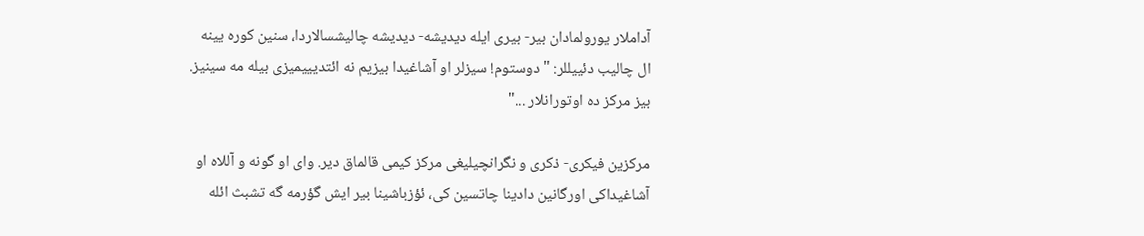آداملار یورولمادان بیر- بیری ایله دیدیشه- دیدیشه چالیشسالاردا، سنین کوره یینه ال چالیب دئییللر: " دوستوم! سیزلر او آشاغیدا بیزیم نه ائتدیییمیزی بیله مه سینیز. بیز مرکز ده اوتورانلار ..."

مرکزین فیکری- ذکری و نگرانچیلیغی مرکز کیمی قالماق دیر. وای او گونه و آللاه او آشاغیداکی اورگانین دادینا چاتسین کی، ئؤزباشینا بیر ایش گؤرمه گه تشبث ائله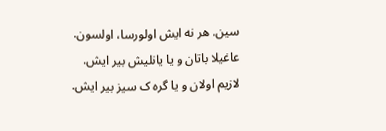سین. هر نه ایش اولورسا، اولسون. عاغیلا باتان و یا یانلیش بیر ایش. لازیم اولان و یا گره ک سیز بیر ایش.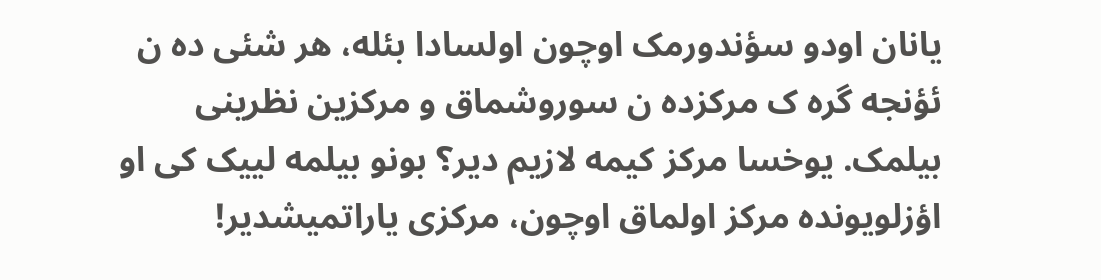یانان اودو سؤندورمک اوچون اولسادا بئله، هر شئی ده ن ئؤنجه گره ک مرکزده ن سوروشماق و مرکزین نظرینی بیلمک. یوخسا مرکز کیمه لازیم دیر؟ بونو بیلمه لییک کی او اؤزلویونده مرکز اولماق اوچون، مرکزی یاراتمیشدیر!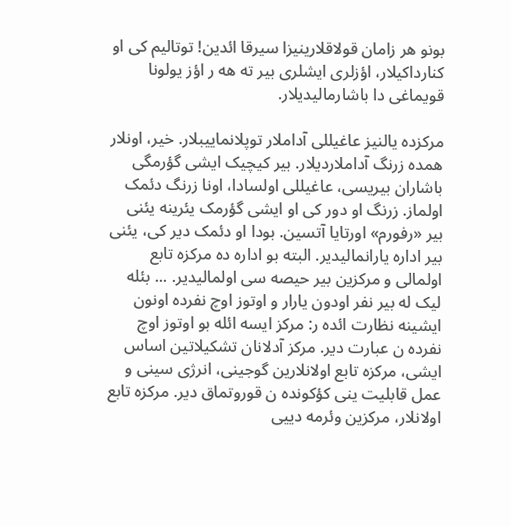بونو هر زامان قولاقلارینیزا سیرقا ائدین! توتالیم کی او کنارداکیلار، اؤزلری ایشلری بیر ته هه ر اؤز یولونا قویماغی دا باشارمالیدیلار.

مرکزده یالنیز عاغیللی آداملار توپلانماییبلار. خیر، اونلار همده زرنگ آداملاردیلار. بیر کیچیک ایشی گؤرمگی باشاران بیریسی، عاغیللی اولسادا، اونا زرنگ دئمک اولماز. زرنگ او دور کی او ایشی گؤرمک یئرینه یئنی بیر «رفورم» اورتایا آتسین. بودا او دئمک دیر کی، یئنی بیر اداره یارانمالیدیر. البته بو اداره ده مرکزه تابع اولمالی و مرکزین بیر حیصه سی اولمالیدیر. ... بئله لیک له بیر نفر اودون یارار و اوتوز اوچ نفرده اونون ایشینه نظارت ائده ر: مرکز ایسه ائله بو اوتوز اوچ نفرده ن عبارت دیر. مرکز آدلانان تشکیلاتین اساس ایشی، مرکزه تابع اولانلارین گوجینی، انرژی سینی و عمل قابلیت ینی کؤکونده ن قوروتماق دیر. مرکزه تابع اولانلار، مرکزین وئرمه دییی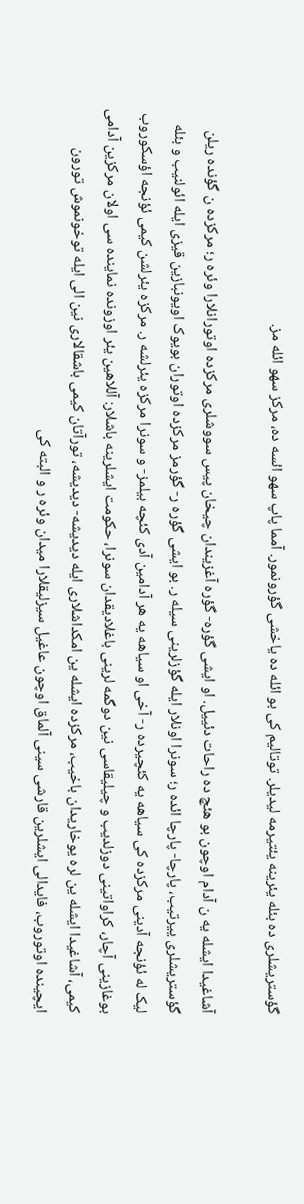گؤستریشلری ده بئله یئرینه یئتیرمه لیدیلر. توتالیم کی بو ائله ده یاخشی گؤرونمور. آمما پاپ سهو ائسه ده، مرکز سهو ائله مز.

آشاغیدا ایشله یه ن آدام اوچون بو هئچ ده راحات دئییل. او ایشی گؤره- گؤره آغزیندان چیخان پیس سووشلری مرکزده اوتورانلارا وئره ر؛ مرکزده ن گؤنده ریلن گؤستریشلری ییرتیب، پارچا- پارچا ائده ر؛ سونرا اونلار ایله گؤزلرینی سیله ر. بو ایشی گؤره ر- گؤرمز مرکزده اوتوران بویوک اویونبازین قیزی ایله ائولنیب و بئله لیک له ئؤنجه آدینی مرکزده کی سیاهه یه کئچیرده ر- آخی او سیاهه یه هر آدامین آدی کئچه بیلمز- و سونرا مرکزه یئرلشه ر. مرکزه یئرلشن کیمی ئؤنجه اؤسکوروب بوغازینی آچار، کراواتینی دوزلدیب و چیلیقاسی نین دوگمه لرینی باغلادیقدان سونرا، حکومت ایشلرینه باشلار: آللاهین یئر اوزونده نماینده سی اولان مرکزین آدامی کیمی، آشاغیدا ایشله ین لره یوخاریدان باخیب، مرکزده ایشله ین امکداشلاری ایله دیدیشه- دیدیشه، تورآتان کیمی باشقالاری نین الی ایله توخونموش تورون ایچینده اوتوروب، فایدالی ایشلرین قارشی سینی آلماق اوچون عاغیل سیزلیقلارا میدان وئره ر و البته کی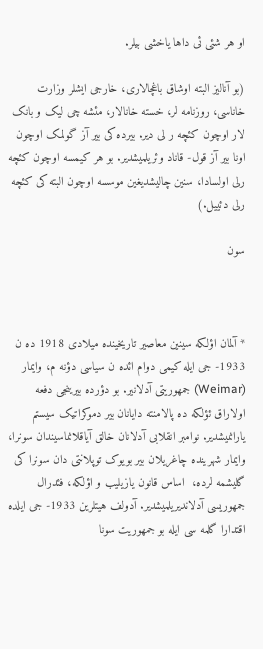او هر شئی ئی داها یاخشی بیلر.

(بو آنالیز البته اوشاق باغچالاری، خارجی ایشلر وزارت خاناسی، روزنامه لر، خسته خانالار، مئشه چی لیک و بانک لار اوچون کئچه ر لی دیر. بیرده کی بیر آز گولمک اوچون اونا بیر آز قول- قاناد وئریلمیشدیر. بو هر کیمسه اوچون کئچه رلی اولسادا، سنین چالیشدیغین موسسه اوچون البته کی کئچه رلی دئییل.)

سون



* آلمان اؤلکه سینین معاصیر تاریخینده میلادی 1918 ده ن 1933- جی ایله کیمی دوام ائده ن سیاسی دؤنه م، وایمار (Weimar) جمهوریتی آدلانیر. بو دؤرده بیرینجی دفعه اولاراق ئؤلکه ده پالامنته دایانان بیر دموکراتیک سیستم یارانمیشدیر. نوامبر انقلابی آدلانان خالق آیاقلانماسیندان سونرا، وایمار شهرینده چاغریلان بیر بویوک توپلانتی دان سونرا کی گلیشمه لرده،  اساس قانون یازیلیب و اؤلکه، فئدرال جمهوریسی آدلاندیریلمیشدیر. آدولف هیتلرین 1933- جی ایلده اقتدارا گلمه سی ایله بو جمهوریت سونا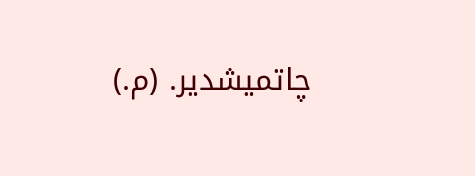چاتمیشدیر. (م.)